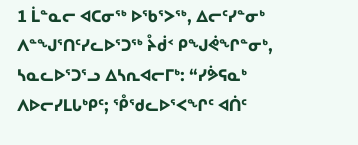1 ᒫᓐᓇᓕ ᐊᑕᓂᖅ ᐅᖃᕐᐳᖅ, ᐃᓕᑦᓯᓐᓂᒃ ᐱᓐᖑᕐᑎᑦᓯᓚᐅᕐᑐᖅ ᔧᑰᑉ ᑭᖑᕚᖏᓐᓂᒃ, ᓴᓇᓚᐅᕐᑐᕐᓗ ᐃᓴᕆᐊᓕᒥᒃ: “ᓯᕘᕋᓇᒃ ᐱᐅᓕᓯᒪᒐᒃᑭᑦ; ᕾᖁᓚᐅᕐᐸᖏᑦ ᐊᑏᑦ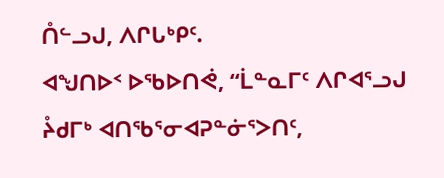ᑍᓪᓗᒍ, ᐱᒋᒐᒃᑭᑦ.
ᐊᖑᑎᐅᑉ ᐅᖃᐅᑎᕚ, “ᒫᓐᓇᒥᑦ ᐱᒋᐊᕐᓗᒍ ᔧᑯᒥᒃ ᐊᑎᖃᕐᓂᐊᕈᓐᓃᕐᐳᑎᑦ,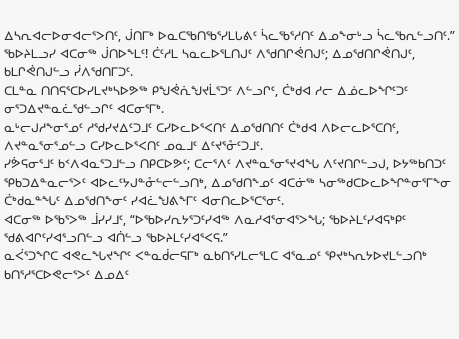ᐃᓴᕆᐊᓕᐅᓂᐊᓕᕐᐳᑎᑦ, ᒎᑎᒥᒃ ᐅᓇᑕᖃᑎᖃᕐᓯᒪᒐᕕᑦ ᓵᓚᖃᕐᓱᑎᑦ ᐃᓄᖕᓂᒡᓗ ᓵᓚᖃᕆᓪᓗᑎᑦ.”
ᖃᐅᔨᒪᓗᓯ ᐊᑕᓂᖅ ᒎᑎᐅᖕᒪᑦ! ᑖᑦᓱᒪ ᓴᓇᓚᐅᕐᒪᑎᒍᑦ ᐱᖁᑎᒋᕚᑎᒍᑦ; ᐃᓄᖁᑎᒋᕚᑎᒍᑦ, ᑲᒪᒋᕚᑎᒍᓪᓗ ᓰᐱᖁᑎᒥᑐᑦ.
ᑕᒪᓐᓇ ᑎᑎᕋᕐᑕᐅᓯᒪᔪᒃᓴᐅᕗᖅ ᑭᖑᕚᕇᖑᔪᒫᕐᑐᑦ ᐱᓪᓗᒋᑦ, ᑖᒃᑯᐊ ᓱᓕ ᐃᓅᓚᐅᖏᑦᑐᑦ ᓂᕐᑐᐃᔪᓐᓇᓛᖁᓪᓗᒋᑦ ᐊᑕᓂᕐᒥᒃ.
ᓇᒡᓕᒍᓱᖕᓂᕐᓄᑦ ᓱᖁᓯᔪᐃᑦᑐᒧᑦ ᑕᓯᐅᓚᐅᕐᐸᑎᑦ ᐃᓄᖁᑎᑎᑦ ᑖᒃᑯᐊ ᐱᐅᓕᓚᐅᕐᑕᑎᑦ, ᐱᔪᓐᓇᕐᓂᕐᓄᓪᓗ ᑕᓯᐅᓚᐅᕐᐸᑎᑦ ᓄᓇᒧᑦ ᐃᑦᔪᕐᓁᑦᑐᒧᑦ.
ᓯᕘᕋᓂᕐᒧᑦ ᑲᑉᐱᐊᓇᕐᑐᒧᓪᓗ ᑎᑭᑕᐅᕗᑦ; ᑕᓕᕐᐱᑦ ᐱᔪᓐᓇᕐᓂᕐᔪᐊᖓ ᐱᑦᔪᑎᒋᓪᓗᒍ, ᐅᔭᖅᑲᑎᑐᑦ ᕿᑲᑐᐃᓐᓇᓕᕐᐳᑦ ᐊᐅᓚᑦᔭᒍᓐᓁᓪᓕᓪᓗᑎᒃ, ᐃᓄᖁᑎᖕᓄᑦ ᐊᑕᓃᖅ ᓴᓂᖅᑯᑕᐅᓚᐅᖏᓐᓂᕐᒥᖕᓂ ᑖᒃᑯᓇᓐᖓᑦ ᐃᓄᖁᑎᖕᓂᑦ ᓯᐊᓛᖑᕕᖕᒥᑦ ᐊᓂᑎᓚᐅᕐᑕᕐᓂᑦ.
ᐊᑕᓂᖅ ᐅᖃᕐᐳᖅ ᒨᓯᓯᒧᑦ, “ᐅᖃᐅᓯᕆᔭᕐᑐᑦᓯᐊᖅ ᐱᓇᓱᐊᕐᓂᐊᕐᐳᖓ; ᖃᐅᔨᒪᑦᓯᐊᕋᒃᑭᑦ ᖁᕕᐊᒋᑦᓯᐊᕐᓗᑎᓪᓗ ᐊᑏᓪᓗ ᖃᐅᔨᒪᑦᓯᐊᕐᐸᕋ.”
ᓇᐹᕐᑐᖏᑕ ᐊᕙᓚᖓᔪᖏᑦ ᐸᓐᓇᑰᓕᕋᒥᒃ ᓇᑲᑎᕐᓯᒪᓕᕐᒪᑕ ᐊᕐᓇᓄᑦ ᕿᔪᒃᓴᕆᔭᐅᔪᒪᓪᓗᑎᒃ ᑲᑎᕐᓱᕐᑕᐅᕙᓕᕐᐳᑦ ᐃᓄᐃᑦ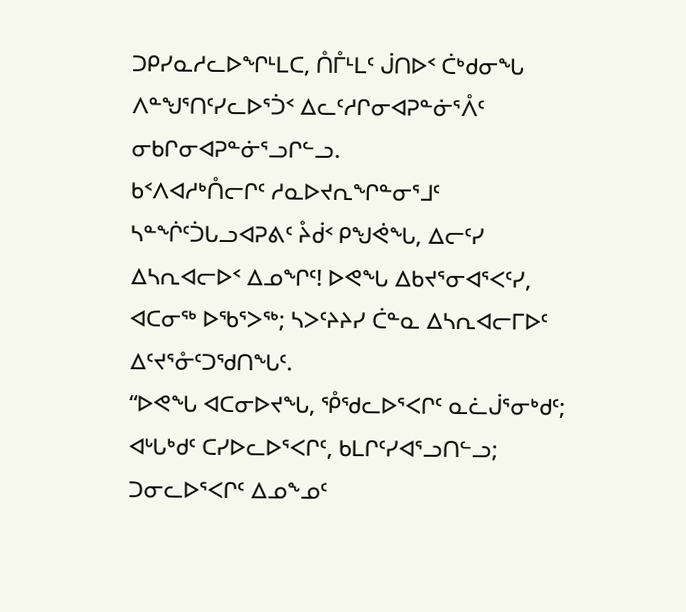ᑐᑭᓯᓇᓱᓚᐅᖏᒻᒪᑕ, ᑍᒤᒻᒪᑦ ᒎᑎᐅᑉ ᑖᒃᑯᓂᖓ ᐱᓐᖑᕐᑎᑦᓯᓚᐅᕐᑑᑉ ᐃᓚᑦᓱᒋᓂᐊᕈᓐᓃᕐᐰᑦ ᓂᑲᒋᓂᐊᕈᓐᓃᕐᓗᒋᓪᓗ.
ᑲᑉᐱᐊᓱᒃᑍᓕᒋᑦ ᓱᓇᐅᔪᕆᖏᓐᓂᕐᒧᑦ ᓴᓐᖐᑦᑑᒐᓗᐊᕈᕕᑦ ᔧᑰᑉ ᑭᖑᕚᖓ, ᐃᓕᑦᓯ ᐃᓴᕆᐊᓕᐅᑉ ᐃᓄᖏᑦ! ᐅᕙᖓ ᐃᑲᔪᕐᓂᐊᕐᐸᑦᓯ, ᐊᑕᓂᖅ ᐅᖃᕐᐳᖅ; ᓴᐳᑦᔨᔨᓯ ᑖᓐᓇ ᐃᓴᕆᐊᓕᒥᐅᑦ ᐃᑦᔪᕐᓁᑦᑐᖁᑎᖓᑦ.
“ᐅᕙᖓ ᐊᑕᓂᐅᔪᖓ, ᕾᖁᓚᐅᕐᐸᒋᑦ ᓇᓛᒎᕐᓂᒃᑯᑦ; ᐊᒡᒐᒃᑯᑦ ᑕᓯᐅᓚᐅᕐᐸᒋᑦ, ᑲᒪᒋᑦᓯᐊᕐᓗᑎᓪᓗ; ᑐᓂᓚᐅᕐᐸᒋᑦ ᐃᓄᖕᓄᑦ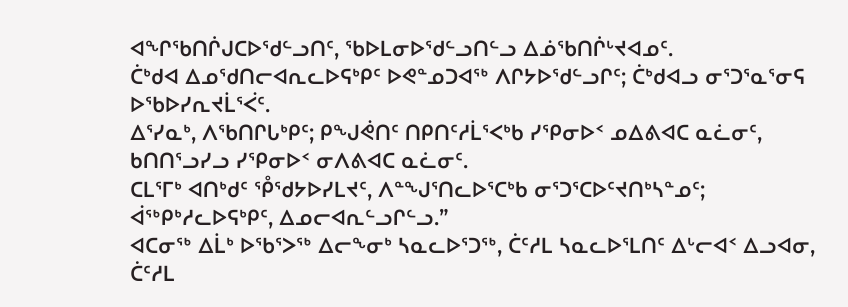ᐊᖏᖃᑎᒌᒍᑕᐅᖁᓪᓗᑎᑦ, ᖃᐅᒪᓂᐅᖁᓪᓗᑎᓪᓗ ᐃᓅᖃᑎᒌᒡᔪᐊᓄᑦ.
ᑖᒃᑯᐊ ᐃᓄᖁᑎᓕᐊᕆᓚᐅᕋᒃᑭᑦ ᐅᕙᓐᓄᑐᐊᖅ ᐱᒋᔭᐅᖁᓪᓗᒋᑦ; ᑖᒃᑯᐊᓗ ᓂᕐᑐᕐᓇᕐᓂᕋ ᐅᖃᐅᓯᕆᔪᒫᕐᐹᑦ.
ᐃᕐᓯᓇᒃ, ᐱᖃᑎᒋᒐᒃᑭᑦ; ᑭᖑᕚᑎᑦ ᑎᑭᑎᑦᓱᒫᕐᐸᒃᑲ ᓯᕿᓂᐅᑉ ᓄᐃᕕᐊᑕ ᓇᓛᓂᑦ, ᑲᑎᑎᕐᓗᓯᓗ ᓯᕿᓂᐅᑉ ᓂᐱᕕᐊᑕ ᓇᓛᓂᑦ.
ᑕᒪᕐᒥᒃ ᐊᑎᒃᑯᑦ ᕾᖁᔭᐅᓯᒪᔪᑦ, ᐱᓐᖑᕐᑎᓚᐅᕐᑕᒃᑲ ᓂᕐᑐᕐᑕᐅᑦᔪᑎᒃᓴᓐᓄᑦ; ᐋᖅᑭᒃᓱᓚᐅᕋᒃᑭᑦ, ᐃᓄᓕᐊᕆᓪᓗᒋᓪᓗ.”
ᐊᑕᓂᖅ ᐃᒫᒃ ᐅᖃᕐᐳᖅ ᐃᓕᖕᓂᒃ ᓴᓇᓚᐅᕐᑐᖅ, ᑖᑦᓱᒪ ᓴᓇᓚᐅᕐᒪᑎᑦ ᐃᒡᓕᐊᑉ ᐃᓗᐊᓂ, ᑖᑦᓱᒪ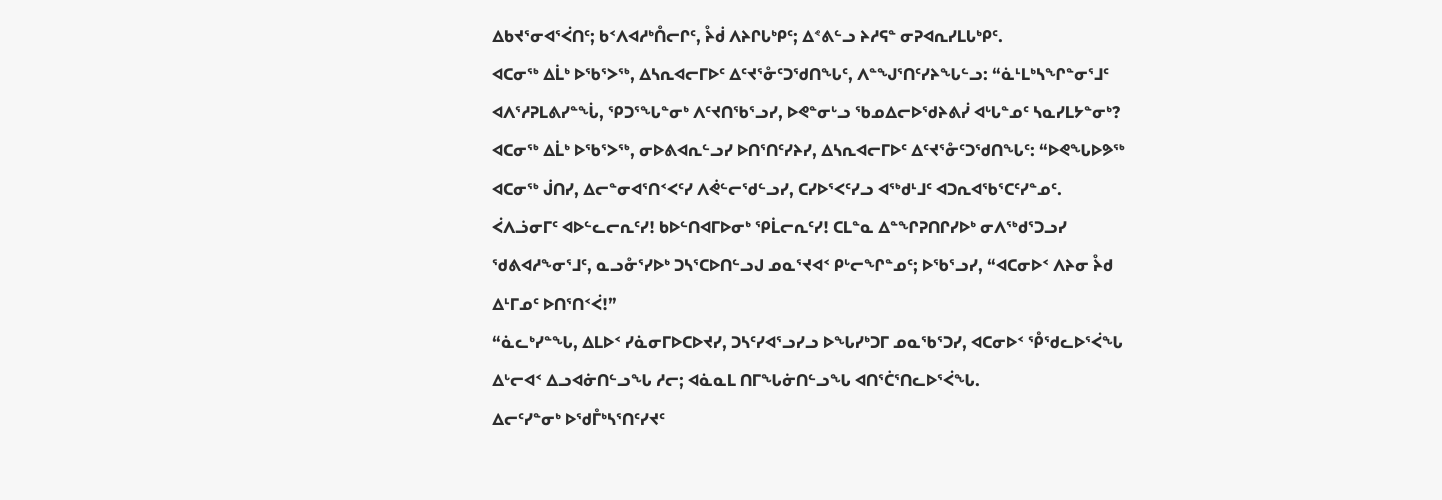ᐃᑲᔪᕐᓂᐊᕐᐹᑎᑦ; ᑲᑉᐱᐊᓱᒃᑍᓕᒋᑦ, ᔧᑰ ᐱᔨᒋᒐᒃᑭᑦ; ᐃᕝᕕᓪᓗ ᔨᓱᕋᓐ ᓂᕈᐊᕆᓯᒪᒐᒃᑭᑦ.
ᐊᑕᓂᖅ ᐃᒫᒃ ᐅᖃᕐᐳᖅ, ᐃᓴᕆᐊᓕᒥᐅᑦ ᐃᑦᔪᕐᓁᑦᑐᖁᑎᖓᑦ, ᐱᓐᖑᕐᑎᑦᓯᔨᖓᓪᓗ: “ᓈᒻᒪᒃᓴᖏᓐᓂᕐᒧᑦ ᐊᐱᕐᓱᕈᒪᕕᓯᓐᖔ, ᕿᑐᕐᖓᓐᓂᒃ ᐱᑦᔪᑎᖃᕐᓗᓯ, ᐅᕙᓐᓂᒡᓗ ᖃᓄᐃᓕᐅᖁᔨᕕᓰ ᐊᒡᒐᓐᓄᑦ ᓴᓇᓯᒪᔭᓐᓂᒃ?
ᐊᑕᓂᖅ ᐃᒫᒃ ᐅᖃᕐᐳᖅ, ᓂᐅᕕᐊᕆᓪᓗᓯ ᐅᑎᕐᑎᑦᓯᔨᓯ, ᐃᓴᕆᐊᓕᒥᐅᑦ ᐃᑦᔪᕐᓁᑦᑐᖁᑎᖓᑦ: “ᐅᕙᖓᐅᕗᖅ ᐊᑕᓂᖅ ᒎᑎᓯ, ᐃᓕᓐᓂᐊᕐᑎᑉᐸᑦᓯ ᐱᕚᓪᓕᖁᓪᓗᓯ, ᑕᓯᐅᕐᐸᑦᓯᓗ ᐊᖅᑯᒻᒧᑦ ᐊᑐᕆᐊᖃᕐᑕᑦᓯᓐᓄᑦ.
ᐹᐱᓘᓂᒥᑦ ᐊᐅᓪᓚᓕᕆᑦᓯ! ᑲᐅᓪᑎᐊᒥᐅᓂᒃ ᕿᒫᓕᕆᑦᓯ! ᑕᒪᓐᓇ ᐃᓐᖏᕈᑎᒋᓯᐅᒃ ᓂᐱᖅᑯᕐᑐᓗᓯ ᖁᕕᐊᓱᖕᓂᕐᒧᑦ, ᓇᓗᓁᕐᓯᐅᒃ ᑐᓴᕐᑕᐅᑎᓪᓗᒍ ᓄᓇᕐᔪᐊᑉ ᑭᒡᓕᖏᓐᓄᑦ; ᐅᖃᕐᓗᓯ, “ᐊᑕᓂᐅᑉ ᐱᔨᓂ ᔧᑯ ᐃᒻᒥᓄᑦ ᐅᑎᕐᑎᑉᐹ!”
“ᓈᓚᒃᓯᓐᖓ, ᐃᒪᐅᑉ ᓯᓈᓂᒥᐅᑕᐅᔪᓯ, ᑐᓴᑦᓯᐊᕐᓗᓯᓗ ᐅᖓᓯᒃᑐᒥ ᓄᓇᖃᕐᑐᓯ, ᐊᑕᓂᐅᑉ ᕾᖁᓚᐅᕐᐹᖓ ᐃᒡᓕᐊᑉ ᐃᓗᐊᓃᑎᓪᓗᖓ ᓱᓕ; ᐊᓈᓇᒪ ᑎᒥᖓᓃᑎᓪᓗᖓ ᐊᑎᕐᑖᕐᑎᓚᐅᕐᐹᖓ.
ᐃᓕᑦᓯᓐᓂᒃ ᐅᖁᒤᒃᓴᕐᑎᑦᓯᔪᑦ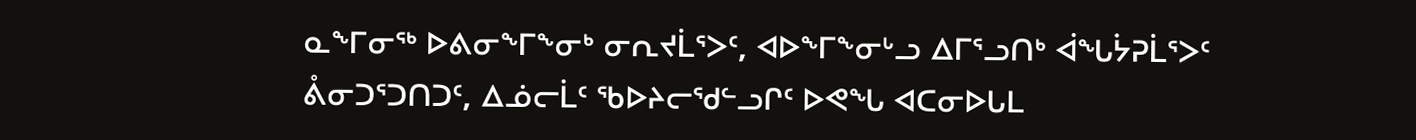ᓇᖕᒥᓂᖅ ᐅᕕᓂᖕᒥᖕᓂᒃ ᓂᕆᔪᒫᕐᐳᑦ, ᐊᐅᖕᒥᖕᓂᒡᓗ ᐃᒥᕐᓗᑎᒃ ᐋᖓᔮᕈᒫᕐᐳᑦ ᕔᓂᑐᕐᑐᑎᑐᑦ, ᐃᓅᓕᒫᑦ ᖃᐅᔨᓕᖁᓪᓗᒋᑦ ᐅᕙᖓ ᐊᑕᓂᐅᒐᒪ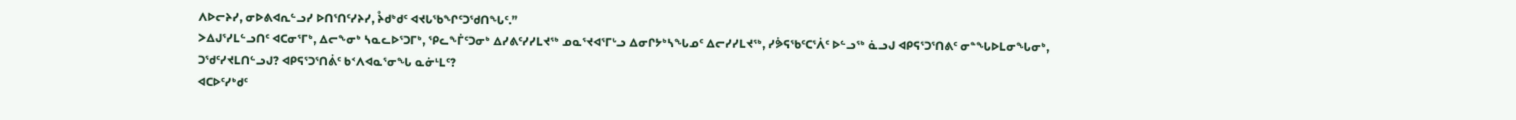ᐱᐅᓕᔨᓯ, ᓂᐅᕕᐊᕆᓪᓗᓯ ᐅᑎᕐᑎᑦᓯᔨᓯ, ᔧᑯᒃᑯᑦ ᐊᔪᒐᖃᖏᑦᑐᖁᑎᖓᑦ.”
ᐳᐃᒍᕐᓯᒪᓪᓗᑎᑦ ᐊᑕᓂᕐᒥᒃ, ᐃᓕᖕᓂᒃ ᓴᓇᓚᐅᕐᑐᒥᒃ, ᕿᓚᖕᒦᑦᑐᓂᒃ ᐃᓯᕕᑦᓯᓯᒪᔪᖅ ᓄᓇᕐᔪᐊᕐᒥᒡᓗ ᐃᓂᒋᔭᒃᓴᖓᓄᑦ ᐃᓕᓯᓯᒪᔪᖅ, ᓯᕘᕋᖃᑦᑕᕐᐲᑦ ᐅᓪᓗᖅ ᓈᓗᒍ ᐊᑭᕋᕐᑐᕐᑎᕕᑦ ᓂᓐᖓᐅᒪᓂᖓᓂᒃ, ᑐᖁᑦᓯᔪᒪᑎᓪᓗᒍ? ᐊᑭᕋᕐᑐᕐᑎᕖᑦ ᑲᑉᐱᐊᓇᕐᓂᖓ ᓇᓃᒻᒪᑦ?
ᐊᑕᐅᑦᓯᒃᑯᑦ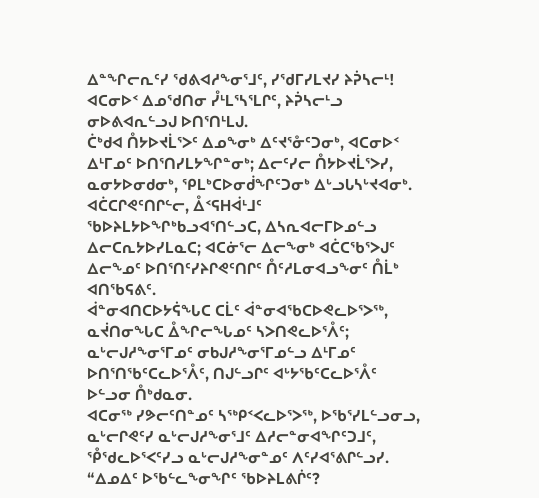ᐃᓐᖏᓕᕆᑦᓯ ᖁᕕᐊᓱᖕᓂᕐᒧᑦ, ᓯᖁᒥᓯᒪᔪᓯ ᔨᕉᓴᓕᒻ! ᐊᑕᓂᐅᑉ ᐃᓄᖁᑎᓂ ᓮᒻᒪᕐᓴᕐᒪᒋᑦ, ᔨᕉᓴᓕᒻᓗ ᓂᐅᕕᐊᕆᓪᓗᒍ ᐅᑎᕐᑎᒻᒪᒍ.
ᑖᒃᑯᐊ ᑍᔭᐅᔪᒫᕐᐳᑦ ᐃᓄᖕᓂᒃ ᐃᑦᔪᕐᓁᑦᑐᓂᒃ, ᐊᑕᓂᐅᑉ ᐃᒻᒥᓄᑦ ᐅᑎᕐᑎᓯᒪᔭᖏᓐᓂᒃ; ᐃᓕᑦᓯᓕ ᑍᔭᐅᔪᒫᕐᐳᓯ, ᓇᓂᔭᐅᓂᑯᓂᒃ, ᕿᒪᒃᑕᐅᓂᑰᖏᑦᑐᓂᒃ ᐃᒡᓗᒐᓴᒡᔪᐊᓂᒃ.
ᐊᑖᑕᒋᕙᑦᑎᒋᓪᓕ, ᐂᑉᕋᕼᐋᒻᒧᑦ ᖃᐅᔨᒪᔭᐅᖏᒃᑲᓗᐊᕐᑎᓪᓗᑕ, ᐃᓴᕆᐊᓕᒥᐅᓄᓪᓗ ᐃᓕᑕᕆᔭᐅᓯᒪᓇᑕ; ᐊᑕᓃᕐᓕ ᐃᓕᖕᓂᒃ ᐊᑖᑕᖃᕐᐳᒍᑦ ᐃᓕᖕᓄᑦ ᐅᑎᕐᑎᑦᓯᔨᒋᕙᑦᑎᒋᑦ ᑍᑦᓱᒪᓂᐊᓗᖕᓂᑦ ᑍᒫᒃ ᐊᑎᖃᕋᕕᑦ.
ᐋᓐᓂᐊᑎᑕᐅᔭᕌᖓᑕ ᑕᒫᑦ ᐋᓐᓂᐊᖃᑕᐅᕙᓚᐅᕐᐳᖅ, ᓇᔫᑎᓂᖓᑕ ᐂᖏᓕᖓᓄᑦ ᓴᐳᑎᕙᓚᐅᕐᐰᑦ; ᓇᒡᓕᒍᓱᖕᓂᕐᒥᓄᑦ ᓂᑲᒍᓱᖕᓂᕐᒥᓄᓪᓗ ᐃᒻᒥᓄᑦ ᐅᑎᕐᑎᖃᑦᑕᓚᐅᕐᐰᑦ, ᑎᒍᓪᓗᒋᑦ ᐊᒡᔭᖃᑦᑕᓚᐅᕐᐰᑦ ᐅᓪᓗᓂ ᑍᒃᑯᓇᓂ.
ᐊᑕᓂᖅ ᓯᕗᓕᑦᑎᓐᓄᑦ ᓴᖅᑭᑉᐸᓚᐅᕐᐳᖅ, ᐅᖃᕐᓯᒪᓪᓗᓂᓗ, ᓇᒡᓕᒋᕙᑦᓯ ᓇᒡᓕᒍᓱᖕᓂᕐᒧᑦ ᐃᓱᓕᓐᓂᐊᖏᑦᑐᒧᑦ, ᕾᖁᓚᐅᕐᐸᑦᓯᓗ ᓇᒡᓕᒍᓱᖕᓂᓐᓄᑦ ᐱᑦᓯᐊᕐᕕᒋᓪᓗᓯ.
“ᐃᓄᐃᑦ ᐅᖃᓪᓚᖕᓂᖏᑦ ᖃᐅᔨᒪᕕᒌᑦ?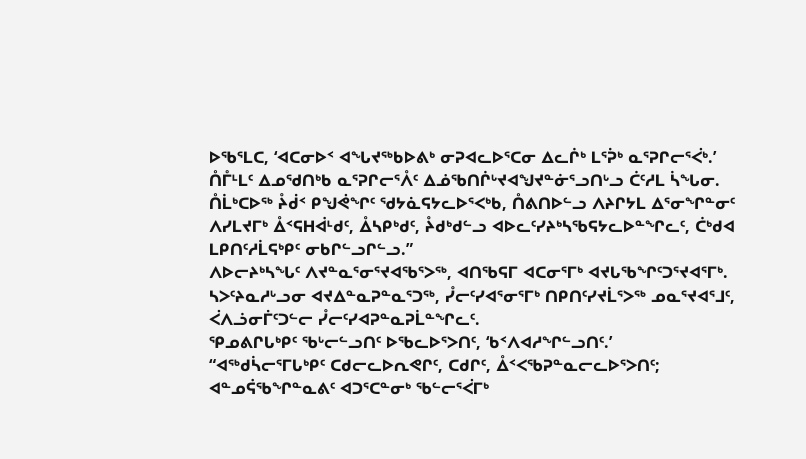ᐅᖃᕐᒪᑕ, ‘ᐊᑕᓂᐅᑉ ᐊᖓᔪᖅᑲᐅᕕᒃ ᓂᕈᐊᓚᐅᕐᑕᓂ ᐃᓚᒌᒃ ᒪᕐᕉᒃ ᓇᕐᕈᒋᓕᕐᐹᒃ.’ ᑍᒤᒻᒪᑦ ᐃᓄᖁᑎᒃᑲ ᓇᕐᕈᒋᓕᕐᐰᑦ ᐃᓅᖃᑎᒌᒡᔪᐊᖑᔪᓐᓃᕐᓗᑎᒡᓗ ᑖᑦᓱᒪ ᓵᖓᓂ.
ᑍᒫᒃᑕᐅᖅ ᔧᑰᑉ ᑭᖑᕚᖏᑦ ᖁᔭᓈᕋᔭᓚᐅᕐᐸᒃᑲ, ᑍᕕᑎᐅᓪᓗ ᐱᔨᒋᔭᒪ ᐃᕐᓂᖏᓐᓂᑦ ᐱᓯᒪᔪᒥᒃ ᐂᑉᕋᕼᐋᒻᑯᑦ, ᐂᓴᑭᒃᑯᑦ, ᔧᑯᒃᑯᓪᓗ ᐊᐅᓚᑦᓯᔨᒃᓴᖃᕋᔭᓚᐅᓐᖏᓚᑦ, ᑖᒃᑯᐊ ᒪᑭᑎᑦᓱᒫᕋᒃᑭᑦ ᓂᑲᒋᓪᓗᒋᓪᓗ.”
ᐱᐅᓕᔨᒃᓴᖓᑦ ᐱᔪᓐᓇᕐᓂᕐᔪᐊᖃᕐᐳᖅ, ᐊᑎᖃᕋᒥ ᐊᑕᓂᕐᒥᒃ ᐊᔪᒐᖃᖏᑦᑐᕐᔪᐊᕐᒥᒃ. ᓴᐳᑦᔨᓇᓱᒡᓗᓂ ᐊᔪᐃᓐᓇᕈᓐᓇᕐᑐᖅ, ᓮᓕᑦᓯᐊᕐᓂᕐᒥᒃ ᑎᑭᑎᑦᓯᔪᒫᕐᐳᖅ ᓄᓇᕐᔪᐊᕐᒧᑦ, ᐹᐱᓘᓂᒦᑦᑐᓪᓕ ᓮᓕᑦᓯᐊᕈᓐᓇᕈᒫᓐᖏᓚᑦ.
ᕿᓄᕕᒋᒐᒃᑭᑦ ᖃᒡᓕᓪᓗᑎᑦ ᐅᖃᓚᐅᕐᐳᑎᑦ, ‘ᑲᑉᐱᐊᓱᖏᓪᓗᑎᑦ.’
“ᐊᖅᑯᓵᓕᕐᒥᒐᒃᑭᑦ ᑕᑯᓕᓚᐅᕆᕙᒋᑦ, ᑕᑯᒋᑦ, ᐂᑉᐸᖃᕈᓐᓇᓕᓚᐅᕐᐳᑎᑦ; ᐊᓐᓄᕌᖃᖏᓐᓇᕕᑦ ᐊᑐᕐᑕᓐᓂᒃ ᖃᓪᓕᕐᐹᒥᒃ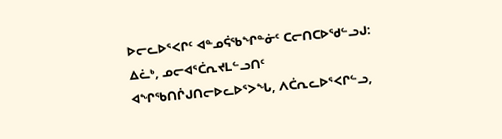ᐅᓕᓚᐅᕐᐸᒋᑦ ᐊᓐᓄᕌᖃᖏᓐᓃᑦ ᑕᓕᑎᑕᐅᖁᓪᓗᒍ: ᐃᓛᒃ, ᓄᓕᐊᕐᑖᕆᔪᒪᓪᓗᑎᑦ ᐊᖏᖃᑎᒌᒍᑎᓕᐅᓚᐅᕐᐳᖓ, ᐱᑖᕆᓚᐅᕐᐸᒋᓪᓗ,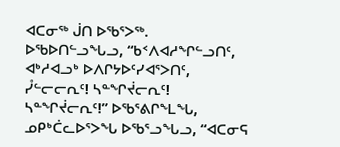ᐊᑕᓂᖅ ᒎᑎ ᐅᖃᕐᐳᖅ.
ᐅᖃᐅᑎᓪᓗᖓᓗ, “ᑲᑉᐱᐊᓱᖏᓪᓗᑎᑦ, ᐊᒃᓱᐊᓗᒃ ᐅᐱᒋᔭᐅᑦᓯᐊᕐᐳᑎᑦ, ᓮᓪᓕᓕᕆᑦ! ᓴᓐᖏᔫᓕᕆᑦ! ᓴᓐᖏᔫᓕᕆᑦ!” ᐅᖃᕐᕕᒋᖕᒪᖓ, ᓄᑭᒃᑖᓚᐅᕐᐳᖓ ᐅᖃᕐᓗᖓᓗ, “ᐊᑕᓂᕋ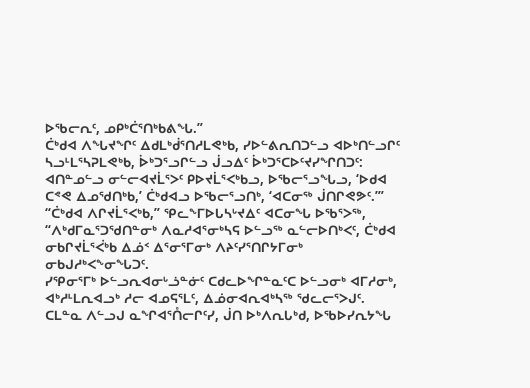ᐅᖃᓕᕆᑦ, ᓄᑭᒃᑖᕐᑎᒃᑲᕕᖓ.”
ᑖᒃᑯᐊ ᐱᖓᔪᖏᑦ ᐃᑯᒪᒃᑰᕐᑎᓱᒪᕙᒃᑲ, ᓯᐅᓪᕕᕆᑎᑐᓪᓗ ᐊᐅᒃᑎᓪᓗᒋᑦ ᓴᓗᒻᒪᕐᓴᕈᒪᕙᒃᑲ, ᐆᒃᑐᕐᓗᒋᓪᓗ ᒎᓗᐃᑦ ᐆᒃᑐᕐᑕᐅᑦᔪᓯᖏᑎᑐᑦ: ᐊᑎᓐᓄᓪᓗ ᓂᓪᓕᐊᔪᒫᕐᐳᑦ ᑭᐅᔪᒫᕐᐸᒃᑲᓗ, ᐅᖃᓕᕐᓗᖓᓗ, ‘ᐅᑯᐊ ᑕᕝᕙ ᐃᓄᖁᑎᒃᑲ,’ ᑖᒃᑯᐊᓗ ᐅᖃᓕᕐᓗᑎᒃ, ‘ᐊᑕᓂᖅ ᒎᑎᒋᕙᕗᑦ.’”
“ᑖᒃᑯᐊ ᐱᒋᔪᒫᕐᐸᒃᑲ,” ᕿᓚᖕᒥᐅᒐᓴᒡᔪᐃᑦ ᐊᑕᓂᖓ ᐅᖃᕐᐳᖅ, “ᐱᒃᑯᒥᓇᕐᑐᖁᑎᓐᓂᒃ ᐱᓇᓱᐊᕐᓂᒃᓴᕋ ᐅᓪᓗᖅ ᓇᓪᓕᐅᑎᒃᐸᑦ, ᑖᒃᑯᐊ ᓂᑲᒋᔪᒫᕐᐹᒃᑲ ᐃᓅᑉ ᐃᕐᓂᕐᒥᓂᒃ ᐱᔨᑦᓯᕐᑎᒋᔭᒥᓂᒃ ᓂᑲᒍᓱᒃᐸᖕᓂᖓᑐᑦ.
ᓯᕿᓂᕐᒥᒃ ᐅᓪᓗᕆᐊᓂᒡᓘᓐᓃᑦ ᑕᑯᓚᐅᖏᓐᓇᑦᑕ ᐅᓪᓗᓂᒃ ᐊᒥᓱᓂᒃ, ᐊᒃᓱᒻᒪᕆᐊᓗᒃ ᓱᓕ ᐊᓄᕋᕐᒪᑦ, ᐃᓅᓂᐊᕆᐊᒃᓴᖅ ᖁᓚᓕᕐᐳᒍᑦ.
ᑕᒪᓐᓇ ᐱᓪᓗᒍ ᓇᖏᐊᕐᑍᓕᒋᑦᓯ, ᒎᑎ ᐅᒃᐱᕆᒐᒃᑯ, ᐅᖃᐅᓯᕆᔭᖓ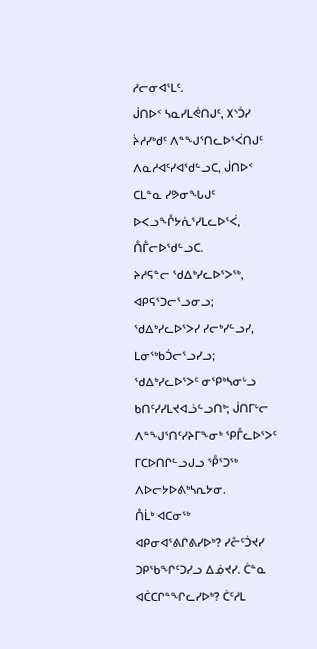ᓱᓕᓂᐊᕐᒪᑦ.
ᒎᑎᐅᑉ ᓴᓇᓯᒪᕚᑎᒍᑦ, ᙭ᔅᑑᓯ ᔩᓱᓯᒃᑯᑦ ᐱᓐᖑᕐᑎᓚᐅᕐᐹᑎᒍᑦ ᐱᓇᓱᐊᑦᓯᐊᖁᓪᓗᑕ, ᒎᑎᐅᑉ ᑕᒪᓐᓇ ᓯᕗᓂᖓᒍᑦ ᐅᐸᓗᖕᒊᔭᕇᕐᓯᒪᓚᐅᕐᐹ, ᑍᒤᓕᐅᖁᓪᓗᑕ.
ᔨᓱᕋᓐᓕ ᖁᐃᒃᓯᓚᐅᕐᐳᖅ, ᐊᑭᕋᕐᑐᓕᕐᓗᓂᓗ; ᖁᐃᒃᓯᓚᐅᕐᐳᓯ ᓯᓕᒃᓯᓪᓗᓯ, ᒪᓂᖅᑲᑑᓕᕐᓗᓯᓗ; ᖁᐃᒃᓯᓚᐅᕐᐳᑦ ᓂᕿᒃᓴᓂᒡᓗ ᑲᑎᑦᓯᓯᒪᔪᐊᓘᓪᓗᑎᒃ; ᒎᑎᒥᒡᓕ ᐱᓐᖑᕐᑎᑦᓯᔨᒥᖕᓂᒃ ᕿᒤᓚᐅᕐᐳᑦ ᒥᑕᐅᑎᒋᓪᓗᒍᓗ ᕾᕐᑐᖅ ᐱᐅᓕᔭᐅᕕᒃᓴᕆᔭᓂ.
ᑍᒫᒃ ᐊᑕᓂᖅ ᐊᑭᓂᐊᕐᕕᒋᕕᓯᐅᒃ? ᓯᓔᑦᑑᔪᓯ ᑐᑭᖃᖏᑦᑐᓯᓗ ᐃᓅᔪᓯ. ᑖᓐᓇ ᐊᑖᑕᒋᓐᖏᓚᓯᐅᒃ? ᑖᑦᓱᒪ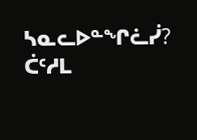ᓴᓇᓚᐅᓐᖏᓛᓰ? ᑖᑦᓱᒪ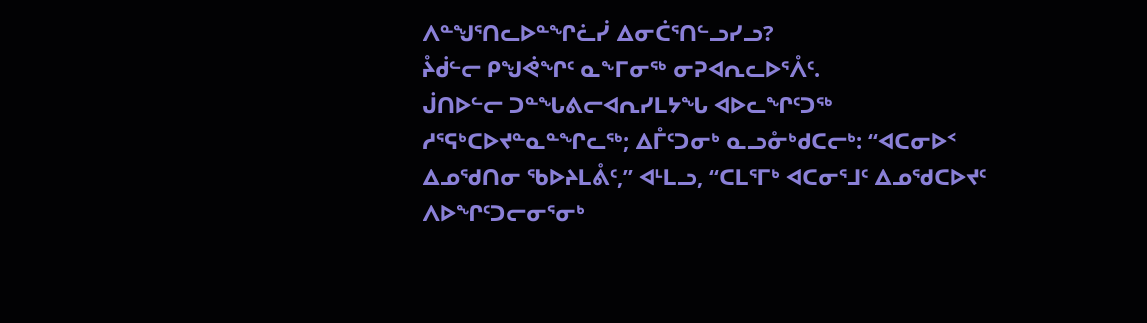ᐱᓐᖑᕐᑎᓚᐅᓐᖏᓛᓰ ᐃᓂᑖᕐᑎᓪᓗᓯᓗ?
ᔧᑰᓪᓕ ᑭᖑᕚᖏᑦ ᓇᖕᒥᓂᖅ ᓂᕈᐊᕆᓚᐅᕐᐰᑦ.
ᒎᑎᐅᓪᓕ ᑐᓐᖓᕕᓕᐊᕆᓯᒪᔭᖓ ᐊᐅᓚᖏᑦᑐᖅ ᓱᕐᕋᒃᑕᐅᔪᓐᓇᓐᖏᓚᖅ; ᐃᒤᑦᑐᓂᒃ ᓇᓗᓁᒃᑯᑕᓕᒃ: “ᐊᑕᓂᐅᑉ ᐃᓄᖁᑎᓂ ᖃᐅᔨᒪᕔᑦ,” ᐊᒻᒪᓗ, “ᑕᒪᕐᒥᒃ ᐊᑕᓂᕐᒧᑦ ᐃᓄᖁᑕᐅᔪᑦ ᐱᐅᖏᑦᑐᓕᓂᕐᓂᒃ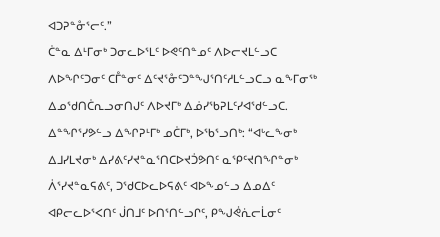ᐊᑐᕈᓐᓁᕐᓕᑦ.”
ᑖᓐᓇ ᐃᒻᒥᓂᒃ ᑐᓂᓚᐅᕐᒪᑦ ᐅᕙᑦᑎᓐᓄᑦ ᐱᐅᓕᔪᒪᓪᓗᑕ ᐱᐅᖏᑦᑐᓂᑦ ᑕᒤᓐᓂᑦ ᐃᑦᔪᕐᓁᑦᑐᓐᖑᕐᑎᑦᓱᒪᓪᓗᑕᓗ ᓇᖕᒥᓂᖅ ᐃᓄᖁᑎᑖᕆᓗᓂᑎᒍᑦ ᐱᐅᔪᒥᒃ ᐃᓅᓯᖃᕈᒪᑦᓯᐊᖁᓪᓗᑕ.
ᐃᓐᖏᕐᓯᕗᓪᓗ ᐃᖏᕈᒻᒥᒃ ᓄᑖᒥᒃ, ᐅᖃᕐᓗᑎᒃ: “ᐊᒡᓚᖕᓂᒃ ᐃᒧᓯᒪᔪᓂᒃ ᐃᓯᕕᑦᓯᔪᓐᓇᕐᑎᑕᐅᔪᑑᕗᑎᑦ ᓇᕿᑦᔪᑎᖏᓐᓂᒃ ᐲᕐᓯᔪᓐᓇᕋᕕᑦ, ᑐᖁᑕᐅᓚᐅᕋᕕᑦ ᐊᐅᖕᓄᓪᓗ ᐃᓄᐃᑦ ᐊᑭᓕᓚᐅᕐᐸᑎᑦ ᒎᑎᒧᑦ ᐅᑎᕐᑎᓪᓗᒋᑦ, ᑭᖑᕚᕇᓕᒫᓂᑦ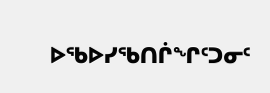ᐅᖃᐅᓯᖃᑎᒌᖏᑦᑐᓂᑦ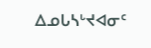ᐃᓄᒐᓴᒡᔪᐊᓂᑦ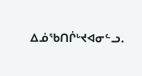ᐃᓅᖃᑎᒌᒡᔪᐊᓂᓪᓗ.